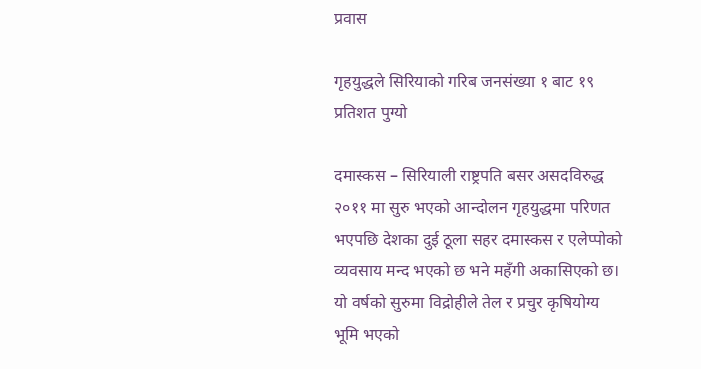प्रवास

गृहयुद्धले सिरियाको गरिब जनसंख्या १ बाट १९ प्रतिशत पुग्यो

दमास्कस – सिरियाली राष्ट्रपति बसर असदविरुद्ध २०११ मा सुरु भएको आन्दोलन गृहयुद्धमा परिणत भएपछि देशका दुई ठूला सहर दमास्कस र एलेप्पोको व्यवसाय मन्द भएको छ भने महँगी अकासिएको छ।
यो वर्षको सुरुमा विद्रोहीले तेल र प्रचुर कृषियोग्य भूमि भएको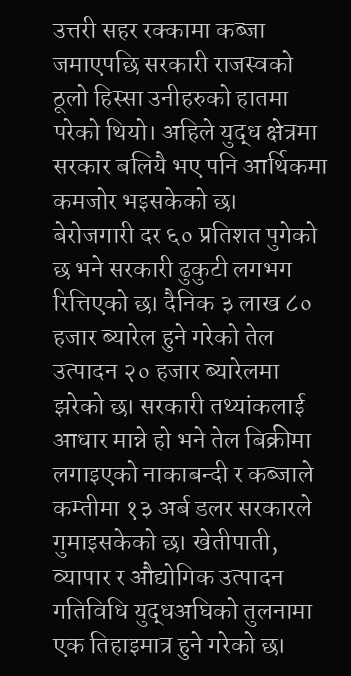उत्तरी सहर रक्कामा कब्जा जमाएपछि सरकारी राजस्वको ठूलो हिस्सा उनीहरुको हातमा परेको थियो। अहिले युद्ध क्षेत्रमा सरकार बलियै भए पनि आर्थिकमा कमजोर भइसकेको छ।
बेरोजगारी दर ६० प्रतिशत पुगेको छ भने सरकारी ढुकुटी लगभग रित्तिएको छ। दैनिक ३ लाख ८० हजार ब्यारेल हुने गरेको तेल उत्पादन २० हजार ब्यारेलमा झरेको छ। सरकारी तथ्यांकलाई आधार मान्ने हो भने तेल बिक्रीमा लगाइएको नाकाबन्दी र कब्जाले कम्तीमा १३ अर्ब डलर सरकारले गुमाइसकेको छ। खेतीपाती, व्यापार र औद्योगिक उत्पादन गतिविधि युद्धअघिको तुलनामा एक तिहाइमात्र हुने गरेको छ।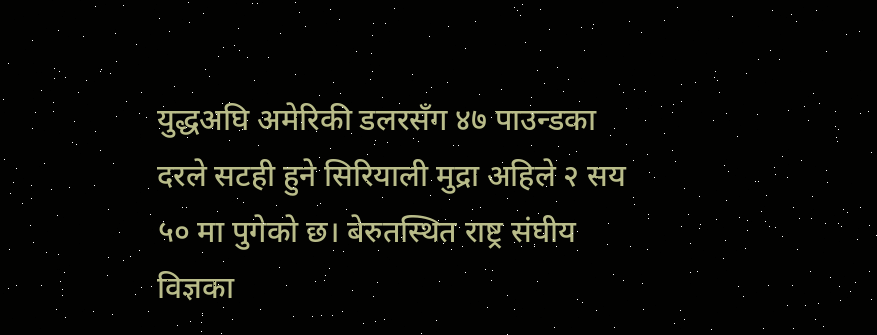युद्धअघि अमेरिकी डलरसँग ४७ पाउन्डका दरले सटही हुने सिरियाली मुद्रा अहिले २ सय ५० मा पुगेको छ। बेरुतस्थित राष्ट्र संघीय विज्ञका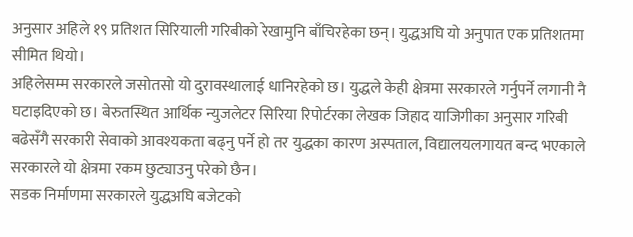अनुसार अहिले १९ प्रतिशत सिरियाली गरिबीको रेखामुनि बाँचिरहेका छन्। युद्धअघि यो अनुपात एक प्रतिशतमा सीमित थियो।
अहिलेसम्म सरकारले जसोतसो यो दुरावस्थालाई धानिरहेको छ। युद्धले केही क्षेत्रमा सरकारले गर्नुपर्ने लगानी नै घटाइदिएको छ। बेरुतस्थित आर्थिक न्युजलेटर सिरिया रिपोर्टरका लेखक जिहाद याजिगीका अनुसार गरिबी बढेसँगै सरकारी सेवाको आवश्यकता बढ्नु पर्ने हो तर युद्धका कारण अस्पताल, विद्यालयलगायत बन्द भएकाले सरकारले यो क्षेत्रमा रकम छुट्याउनु परेको छैन।
सडक निर्माणमा सरकारले युद्धअघि बजेटको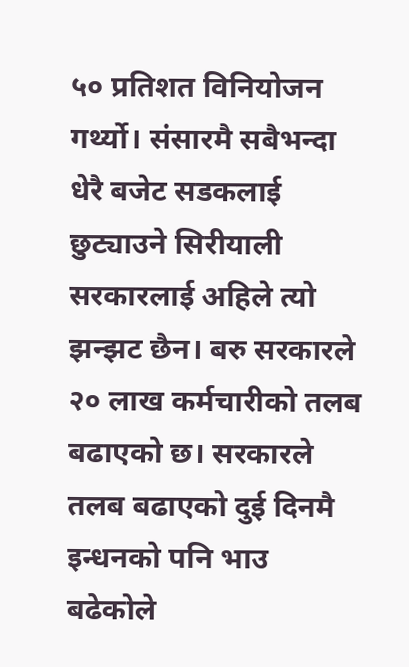५० प्रतिशत विनियोजन गर्थ्यो। संसारमै सबैभन्दा धेरै बजेट सडकलाई छुट्याउने सिरीयाली सरकारलाई अहिले त्यो झन्झट छैन। बरु सरकारले २० लाख कर्मचारीको तलब बढाएको छ। सरकारले तलब बढाएको दुई दिनमै इन्धनको पनि भाउ बढेकोले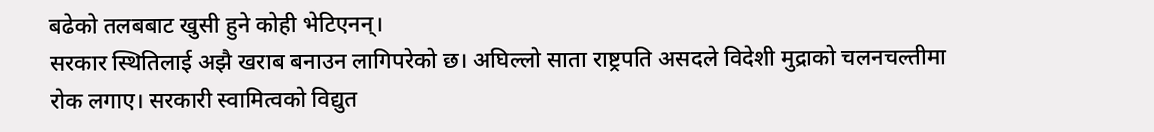बढेको तलबबाट खुसी हुने कोही भेटिएनन्।
सरकार स्थितिलाई अझै खराब बनाउन लागिपरेको छ। अघिल्लो साता राष्ट्रपति असदले विदेशी मुद्राको चलनचल्तीमा रोक लगाए। सरकारी स्वामित्वको विद्युत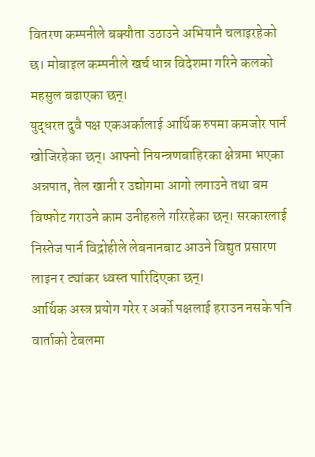वितरण कम्पनीले बक्यौता उठाउने अभियानै चलाइरहेको छ। मोबाइल कम्पनीले खर्च धान्न विदेशमा गरिने कलको महसुल बढाएका छन्।
युद्धरत दुवै पक्ष एकअर्कालाई आर्थिक रुपमा कमजोर पार्न खोजिरहेका छन्। आफ्नो नियन्त्रणबाहिरका क्षेत्रमा भएका अन्नपात, तेल खानी र उद्योगमा आगो लगाउने तथा बम विष्फोट गराउने काम उनीहरुले गरिरहेका छन्। सरकारलाई निस्तेज पार्न विद्रोहीले लेबनानबाट आउने विद्युत प्रसारण लाइन र ट्यांकर ध्वस्त पारिदिएका छन्।
आर्थिक अस्त्र प्रयोग गरेर र अर्को पक्षलाई हराउन नसके पनि वार्ताको टेबलमा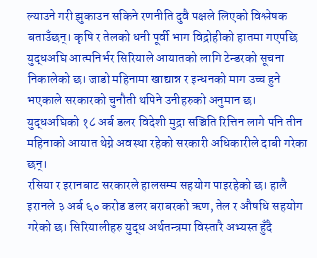ल्याउने गरी झुकाउन सकिने रणनीति दुवै पक्षले लिएको विश्लेषक बताउँछन्। कृषि र तेलको धनी पूर्वी भाग विद्रोहीको हातमा गएपछि युद्धअघि आत्मनिर्भर सिरियाले आयातको लागि टेन्डरको सूचना निकालेको छ। जाडो महिनामा खाद्यान्न र इन्धनको माग उच्च हुने भएकाले सरकारको चुनौती थपिने उनीहरुको अनुमान छ। युद्धअघिको १८ अर्ब डलर विदेशी मुद्रा सञ्चिति रित्तिन लागे पनि तीन महिनाको आयात थेग्ने अवस्था रहेको सरकारी अधिकारीले दाबी गरेका छन्।
रसिया र इरानबाट सरकारले हालसम्म सहयोग पाइरहेको छ। हालै इरानले ३ अर्ब ६० करोड डलर बराबरको ऋण, तेल र औषधि सहयोग गरेको छ। सिरियालीहरु युद्ध अर्थतन्त्रमा विस्तारै अभ्यस्त हुँदै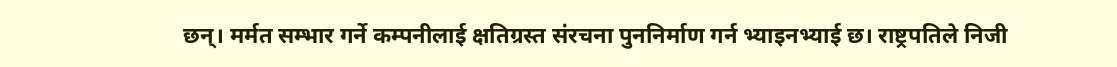छन्। मर्मत सम्भार गर्ने कम्पनीलाई क्षतिग्रस्त संरचना पुननिर्माण गर्न भ्याइनभ्याई छ। राष्ट्रपतिले निजी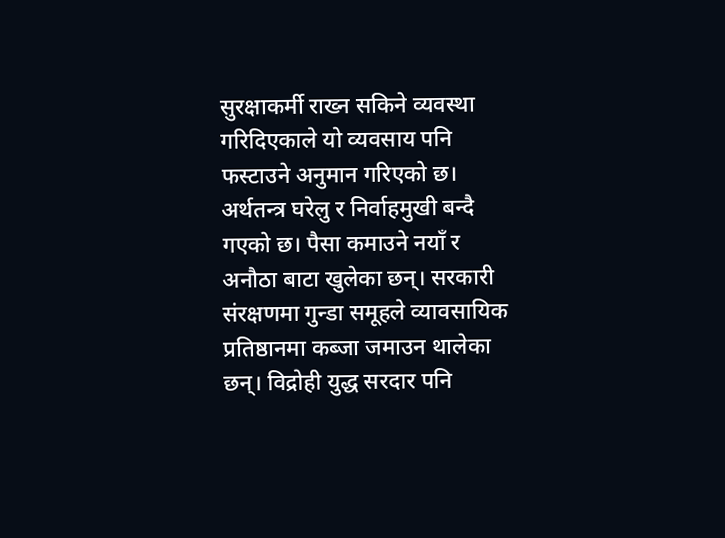सुरक्षाकर्मी राख्न सकिने व्यवस्था गरिदिएकाले यो व्यवसाय पनि फस्टाउने अनुमान गरिएको छ। अर्थतन्त्र घरेलु र निर्वाहमुखी बन्दै गएको छ। पैसा कमाउने नयाँ र अनौठा बाटा खुलेका छन्। सरकारी संरक्षणमा गुन्डा समूहले व्यावसायिक प्रतिष्ठानमा कब्जा जमाउन थालेका छन्। विद्रोही युद्ध सरदार पनि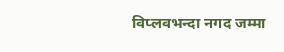विप्लवभन्दा नगद जम्मा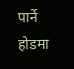पार्ने होडमा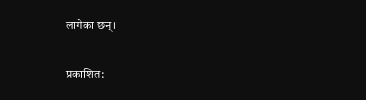लागेका छन्।

प्रकाशित: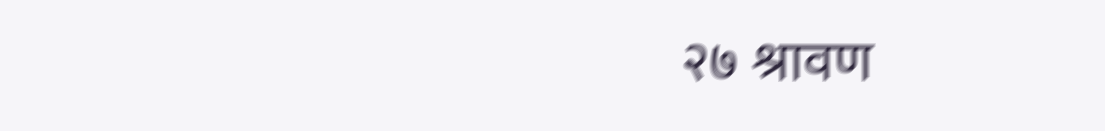२७ श्रावण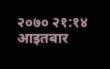२०७० २१:१४ आइतबार